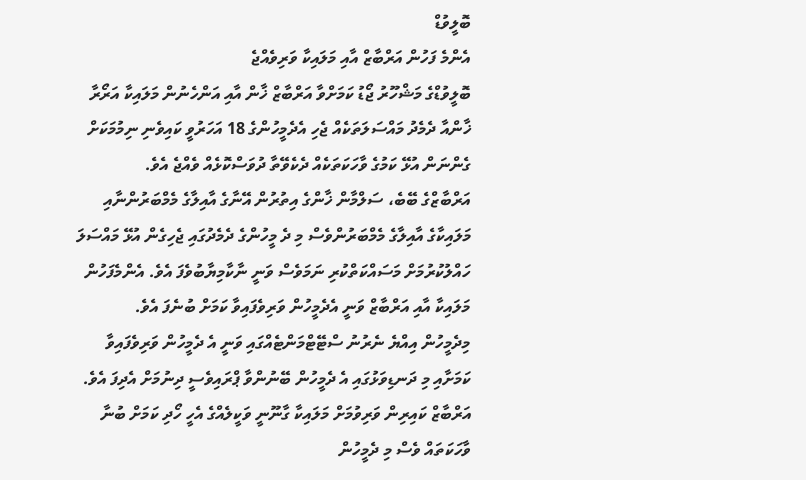ބޮލީވުޑް
އެންމެ ފަހުން އަރްބާޒް އާއި މަލައިކާ ވަރިވެއްޖެ
ބޮލީވުޑްގެ މަޝްހޫރު ޖޯޑު ކަމަށްވާ އަރްބާޒް ޚާން އާއި އަންހެނުން މަލައިކާ އަރޯރާ ޚާންއާ ދެމެދު މައްސަލަތަކެއް ޖެހި އެދެމީހުންގެ 18 އަހަރުވީ ކައިވެނި ނިމުމަކަށް ގެންނަން އުޅޭ ކަމުގެ ވާހަކަތަކެއް ދެކެވޭތާ ދުވަސްކޮޅެއް ވެއްޖެ އެވެ.
އަރްބާޒްގެ ބޭބެ، ސަލްމާން ޚާންގެ އިތުރުން އޭނާގެ އާއިލާގެ މެމްބަރުންނާއި މަލައިކާގެ އާއިލާގެ މެމްބަރުންވެސް މި ދެ މީހުންގެ ދެމެދުގައި ޖެހިގެން އުޅޭ މައްސަލަ ހައްލުކުރުމަށް މަސައްކަތްކުރި ނަމަވެސް ވަނީ ނާކާމިޔާބުވެފަ އެވެ. އެންމެފަހުން މަލައިކާ އާއި އަރްބާޒް ވަނީ އެދެމީހުން ވަރިވެފައިވާ ކަމަށް ބުނެފަ އެވެ.
މިދެމީހުން އިއްޔެ ނެރުނު ސްޓޭޓްމަންޓެއްގައި ވަނީ އެ ދެމީހުން ވަރިވެފައިވާ ކަމަށާއި މި ދަނޑިވަޅުގައި އެ ދެމީހުން ބޭނުންވާ ޕްރައިވެސީ ދިނުމަށް އެދިފަ އެވެ.
އަރްބާޒް ކައިރިން ވަރިވުމަށް މަލައިކާ ގާނޫނީ ވަކީލެއްގެ އެހީ ހޯދި ކަމަށް ބުނާ ވާހަކަތައް ވެސް މި ދެމީހުން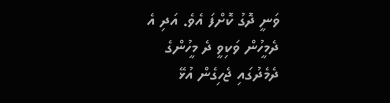ވަނީ ދޮގު ކޮށްފަ އެވެ. އަދި އެ ދެމީހުން ވަކިވީ ދެ މީހުންގެ ދެމެދުގައި ޖެހިގެން އުޅޭ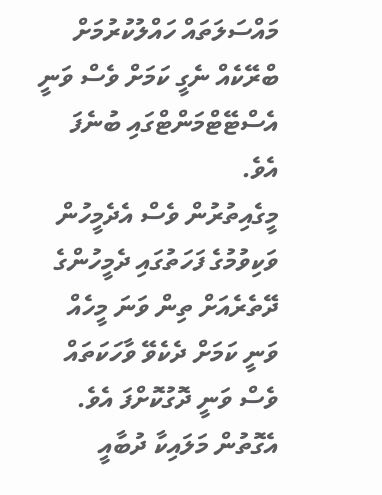މައްސަލަތައް ހައްލުކުރުމަށް ބްރޭކެއް ނެގީ ކަމަށް ވެސް ވަނީ އެސްޓޭޓްމަންޓްގައި ބުނެފަ އެވެ.
މީގެއިތުރުން ވެސް އެދެމީހުން ވަކިވުމުގެ ފަހަތުގައި ދެމީހުންގެ ދޭތެރެއަށް ތިން ވަނަ މީހެއް ވަނީ ކަމަށް ދެކެވޭ ވާހަކަތައް ވެސް ވަނީ ދޮގުކޮށްފަ އެވެ. އެގޮތުން މަލައިކާ ދުބާއީ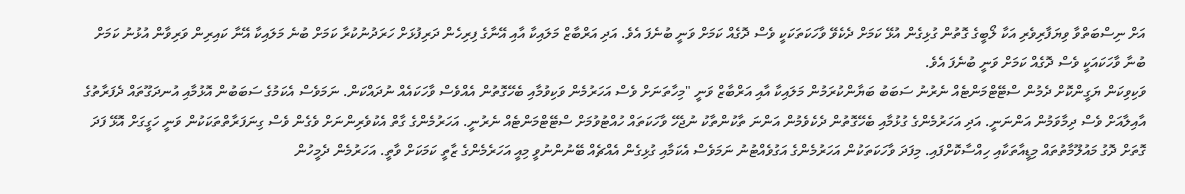އަށް ނިސްބަތްވާ ވިޔަފާރިވެރި އަކާ ލޯބީގެ ގޮތުން ގުޅިގެން އުޅޭ ކަމަށް ދެކެވޭ ވާހަކަތަކަކީ ވެސް ދޮގެއް ކަމަށް ވަނީ ބުނެފަ އެވެ. އަދި އަރްބާޒް މަލައިކާ އާއި އޭނާގެ ފިރިހެން ދަރިފުޅަށް ހަރަދުނުކުރާ ކަމަށް ބުނެ މަލައިކާ އޭނާ ކައިރިން ވަރިވާން އުޅުނު ކަމަށް ބުނާ ވާހަކައަކީ ވެސް ދޮގެއް ކަމަށް ވަނީ ބުނެފަ އެވެ.
ވަކިވިކަން ޔަގީންކޮށް ދެމުން ސްޓޭޓްމަންޓެއް ނެރުނު ސަބަބު ބަޔާންކުރަމުން މަލައިކާ އާއި އަރްބާޒް ވަނީ "މިހާތަނަށް ވެސް އަހަރުމެން ވަކިވުމާއި ބެހޭގޮތުން އެއްވެސް ވާހަކައެއް ނުދައްކަން. ނަމަވެސް އެކަމުގެ ސަބަބުން އޮޅުމާއި އުނދަގޫތައް ދެފަރާތުގެ އާއިލާއަށް ވެސް ދިމާވަމުން އަންނަނީ. އަދި އަހަރުމެންގެ ގުޅުމާއި ބެހޭގޮތުން ދެކެވެމުން އަންނަ ތާކުންތާކު ނުޖެހޭ ވާހަކަތައް ހުއްޓުވުމަށް ސްޓޭޓްމަންޓެއް ނެރުނީ. އަހަރުމެންގެ ގާތް އެކުވެރިންނަށް ވެގެން ވެސް ގިނަފަރާތްތަކަކުން ވަނީ ހަގީގަށް އޮޅޭ ފަދަ ގޮތަށް ދޮގު މައުލޫމާތުތައް މިޑީއާތަކާއި ހިއްސާކޮށްފައި. މިފަދަ ވާހަކަތަކުން އަހަރުމެންގެ އަގުވެއްޓުނު ނަމަވެސް އެކަމާއި ގުޅިގެން އެއްޗެއް ބޭނުންނުވީ މިއީ އަހަރެމެންގެ ޒާތީ ކަމަކަށް ވާތީ. އަހަރުމެން ދެމީހުން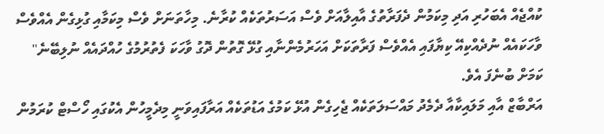ކުއްޖެއް އެބަހުރި އަދި މިކަމުން ދެފަރާތުގެ އާއިލާއަށް ވެސް އަސަރުތަކެއް ކުރާނެ. މިހާތަނަށް ވެސް މިކަމާއި ގުޅިގެން އެއްވެސް ވާހަކައެއް ނުދެއްކިއޭ ކިޔާފައި އެއްވެސް ފަރާތަކަށް އަހަރުމެންނާއި ގުޅޭ ގޮތުން ދޮގު ވާހަކަ ފެތުރުމުގެ ހުއްދައެއް ނުލިބޭނެ" ކަމަށް ބުނެފަ އެވެ.
އަރްބާޒް އާއި މަލައިކާއާ ދެމެދު މައްސަލަތަކެއް ޖެހިގެން އުޅޭ ކަމުގެ އަޑުތަކެއް އަރާފައިވަނީ މިދެމީހުން އެކުގައި ހޯސްޓް ކުރަމުން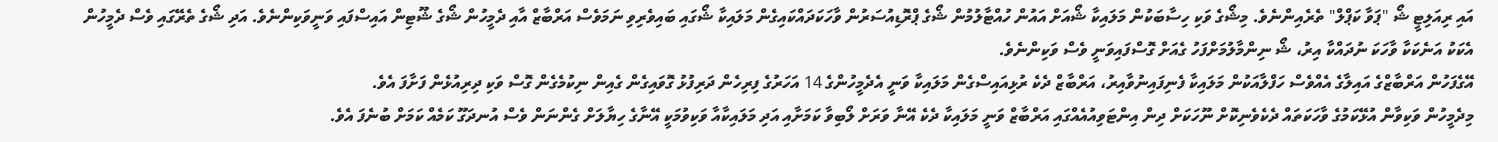އައި ރިއަލިޓީ ޝޯ "ޕަވާ ކަޕްލް" ތެރެއިންނެވެ. މިޝޯގެ ވަކި ހިސާބަކުން މަލައިކާ ޝޯއަށް އައުން ހުއްޓާލުމުން ޝޯގެ ޕްރޮޑިއުސަރުން ވާހަކަދައްކައިގެން މަލައިކާ ޝޯގައި ބައިވެރިވި ނަމަވެސް އަރްބާޒް އާއި ދެމީހުން ޝޯގެ ޝޫޓިން އައިސްފައި ވަނީވަކިންނެވެ. އަދި ޝޯގެ ތެރޭގައި ވެސް ދެމީހުން އެކަކު އަނެކަކާ ވާހަކަ ނުދައްކާ އިރު، ޝޯ ނިންމާލުމަށްފަހު ގެއަށް ގޮސްފައިވަނީ ވެސް ވަކިންނެވެ.
އޭގެފަހުން އަރްބާޒްގެ އައިލާގެ އެއްވެސް ހަފްލާއަކުން މަލައިކާ ފެނިފައިނުވާއިރު، އަރްބާޒް ދެކެ ރުޅިއައިސްގެން މަލައިކާ ވަނީ އެދެމީހުންގެ 14 އަހަރުގެ ފިރިހެން ދަރިފުޅު ގޮވައިގެން ގެއިން ނިކުމެގެން ގޮސް ވަކި ދިރިއުޅެން ފަށާފަ އެވެ.
މިދެމީހުން ވަކިވާން އުޅޭކަމުގެ ވާހަކަތައް ދެކެވެނިކޮށް ނޫހަކަށް ދިން އިންޓަވިއުއެއްގައި އަރްބާޒް ވަނީ މަލައިކާ ދެކެ އޭނާ ވަރަށް ލޯބިވާ ކަމަށާއި އަދި މަލައިކާއާ ވަކިވުމަކީ އޭނާގެ ހިޔާލަށް ގެންނަން ވެސް އުނދަގޫ ކަމެއް ކަމަށް ބުނެފަ އެވެ.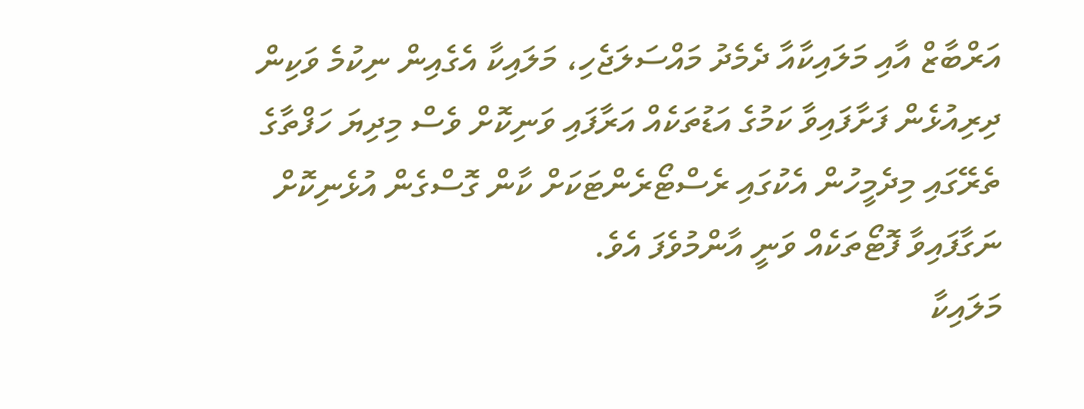އަރްބާޒް އާއި މަލައިކާއާ ދެމެދު މައްސަލަޖެހި، މަލައިކާ އެގެއިން ނިކުމެ ވަކިން ދިރިއުޅެން ފަށާފައިވާ ކަމުގެ އަޑުތަކެއް އަރާފައި ވަނިކޮށް ވެސް މިދިޔަ ހަފްތާގެ ތެރޭގައި މިދެމީހުން އެކުގައި ރެސްޓޯރެންޓަކަށް ކާން ގޮސްގެން އުޅެނިކޮށް ނަގާފައިވާ ފޮޓޯތަކެއް ވަނީ އާންމުވެފަ އެވެ.
މަލައިކާ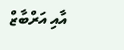އާއި އަރްބާޒް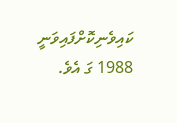ކައިވެނިކޮށްފައިވަނީ 1988 ގަ އެވެ.